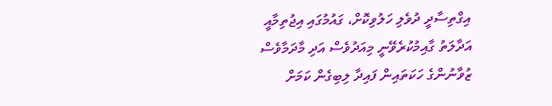އިގްތިސާދީ ދުވެލި ހަލުވިކޮށް، ގައުމުގައި އިޖުތިމާއީ އަދާލަތު ގާއިމުކުރެވޭނީ މިއަދުވެސް އަދި މާދަމާވެސް ޒުވާނުންގެ ހަކަތައިން ފައިދާ ލިބިގެން ކަމަށް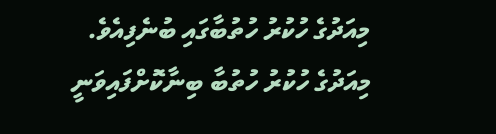މިއަދުގެ ހުކުރު ހުތުބާގައި ބުނެފިއެވެ.
މިއަދުގެ ހުކުރު ހުތުބާ ބިނާކޮށްފައިވަނީ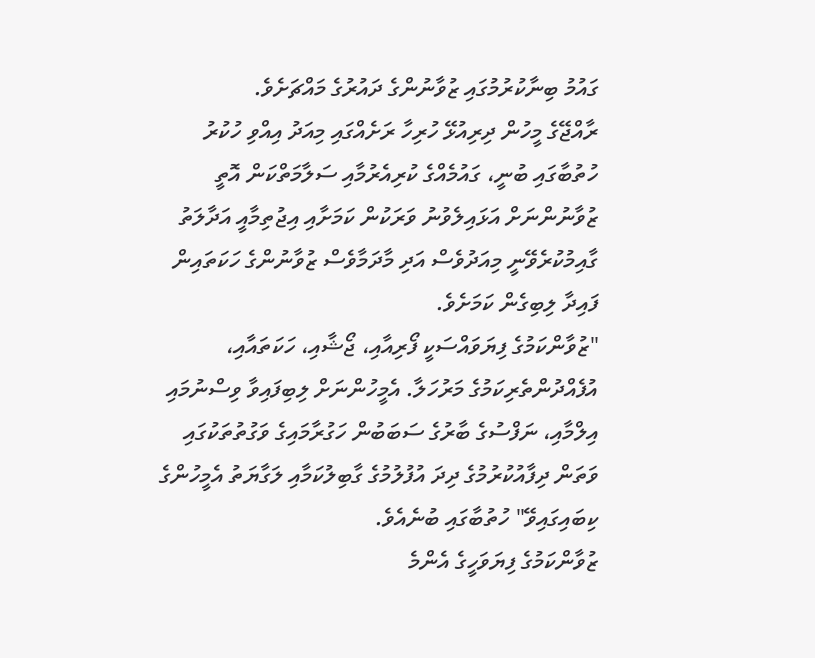ގައުމު ބިނާކުރުމުގައި ޒުވާނުންގެ ދައުރުގެ މައްޗަށެވެ.
ރާއްޖޭގެ މީހުން ދިރިއުޅޭ ހުރިހާ ރަށެއްގައި މިއަދު އިއްވި ހުކުރު ހުތުބާގައި ބުނީ، ގައުމެއްގެ ކުރިއެރުމާއި ސަލާމަތްކަން އޮތީ ޒުވާނުންނަށް އަޅައިލެވުނު ވަރަކުން ކަމަށާއި އިޖުތިމާއީ އަދާލަތު ގާއިމުކުރެވޭނީ މިއަދުވެސް އަދި މާދަމާވެސް ޒުވާނުންގެ ހަކަތައިން ފައިދާ ލިބިގެން ކަމަށެވެ.
"ޒުވާންކަމުގެ ފިޔަވައްސަކީ ފޯރިއާއި، ޖޯޝާއި، ހަކަތައާއި، އުފެއްދުންތެރިކަމުގެ މަރުހަލާ. އެމީހުންނަށް ލިބިފައިވާ ވިސްނުމައި އިލްމާއި، ނަފްސުގެ ބާރުގެ ސަބަބުން ހަގުރާމައިގެ ވަގުތުތަކުގައި ވަތަން ދިފާއުކުރުމުގެ ދިދަ އުފުލުމުގެ ގާބިލުކަމާއި ލަގާޔަތު އެމީހުންގެ ކިބައިގައިވޭ" ހުތުބާގައި ބުނެއެވެ.
ޒުވާންކަމުގެ ފިޔަވަހީގެ އެންމެ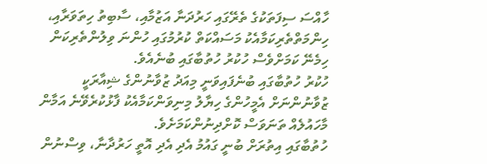ހާއްސަ ސިފަތަކުގެ ތެރޭގައި ހަރުދަނާ އަޒުމާއި، ސާބިތު ހިތަވަރާއި، ހިންމަތްތެރިކަމާއެކު މަސައްކަތް ކުރުމުގައި ހުންނަ ވިލުންތެރިކަން ހިމެނޭ ކަމަށްވެސް ހުކުރު ހުތުބާގައި ބުނެއެވެ.
ހުކުރު ހުތުބާގައި ބުނެފައިވަނީ މިއަދު ޒުވާނުންގެ ޝިއާރަކީ ޒުވާނުންނަށް އެމީހުންގެ ހިޔާލު މިނިވަންކަމާއެކު ފާޅުކުރެވޭނެ އަމާން މާހައުލެއް ތަނަވަސް ކޮށްދިނުންކަމަށެވެ.
ހުތުބާގައި އިތުރަށް ބުނީ ގައުމު އެދި އެދި އޮތީ ހަރުދާނާ، ވިސްނުން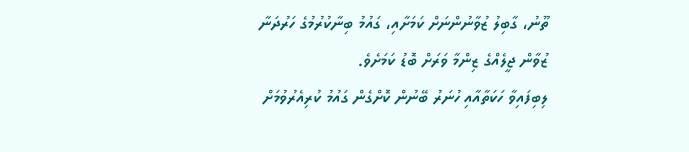ތޫނު، ގާބިލު ޒުވާނުންނަށް ކަމަށާއި، ގައުމު ބިނާކުރުމުގެ ހަރުދަނާ ޒުވާން ޖީލެއްގެ ޒިންމާ ވަރަށް ބޮޑު ކަމަށެވެ.
ލިބިފައިވާ ހަކަތާއާއި ހުނަރު ބޭނުން ކޮށްގެން ގައުމު ކުރިއެރުވުމަށް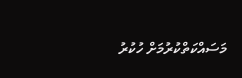މަސައްކަތްކުރުމަށް ހުކުރު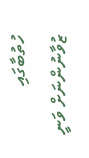ހުތުބާގައި ޒުވާނުންނަށް ވަނީ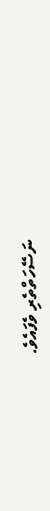ނަސޭހަތްތެރި ވެފައެވެ.